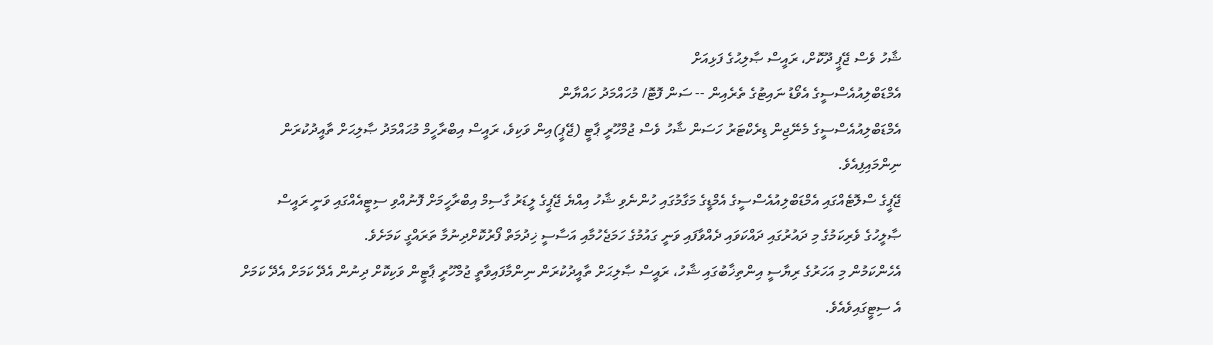ޝާހު ވެސް ޖޭޕީ ދޫކޮށް، ރައީސް ޞާލިޙުގެ ފަޅިއަށް
އެމްޑަބްލިއުއެސްސީގެ އެވޯޑު ނައިޓުގެ ތެރެއިން -- ސަން ފޮޓޮ/ މުހައްމަދު ހައްޔާން
އެމްޑަބްލިއުއެސްސީގެ މެނޭޖިން ޑިރެކްޓަރު ހަސަން ޝާހު ވެސް ޖުމްހޫރީ ޕާޓީ (ޖޭޕީ)އިން ވަކިވެ، ރައީސް އިބްރާހީމް މުޙައްމަދު ޞާލިޙަށް ތާއީދުކުރަން ނިންމައިފިއެވެ.
ޖޭޕީގެ ސްލޮޓެއްގައި އެމްޑަބްލިއުއެސްސީގެ އެމްޑީގެ މަގާމުގައި ހުންނެވި ޝާހު އިއްޔެ ޖޭޕީގެ ލީޑަރު ގާސިމް އިބްރާހީމަށް ފޮނުއްވި ސިޓީއެއްގައި ވަނީ ރައީސް ޞާލީހުގެ ވެރިކަމުގެ މި ދައުރުގައި ދައްކަވައި ދެއްވާފައި ވަނީ ގައުމުގެ ހަމަޖެހުމާއި އަސާސީ ޚިދުމަތް ފޯރުކޮށްދިނުމާ ތަރައްގީ ކަމަށެވެ.
އެހެންކަމުން މި އަހަރުގެ ރިޔާސީ އިންތިޚާބުގައި ޝާހު، ރައީސް ޞާލިޙަށް ތާއީދުކުރަން ނިންމާފައިވާތީ ޖުމްހޫރީ ޕާޓީން ވަކިކޮށް ދިނުން އެދޭ ކަމަށް އެދޭ ކަމަށް އެ ސިޓީގައިވެއެވެ.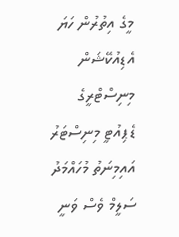މީގެ އިތުރުން ހަޔަ އެޑިއުކޭޝަން މިނިސްޓްރީގެ ޑެޕިއުޓީ މިނިސްޓަރު އައިމިނަތު މުހައްމަދު ސަލީމް ވެސް ވަނީ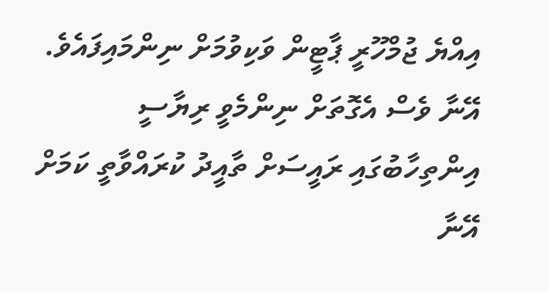އިއްޔެ ޖުމްހޫރީ ޕާޓީން ވަކިވުމަށް ނިންމައިފައެވެ. އޭނާ ވެސް އެގޮތަށް ނިންމެވީ ރިޔާސީ އިންތިހާބުގައި ރައީސަށް ތާއީދު ކުރައްވާތީ ކަމަށް އޭނާ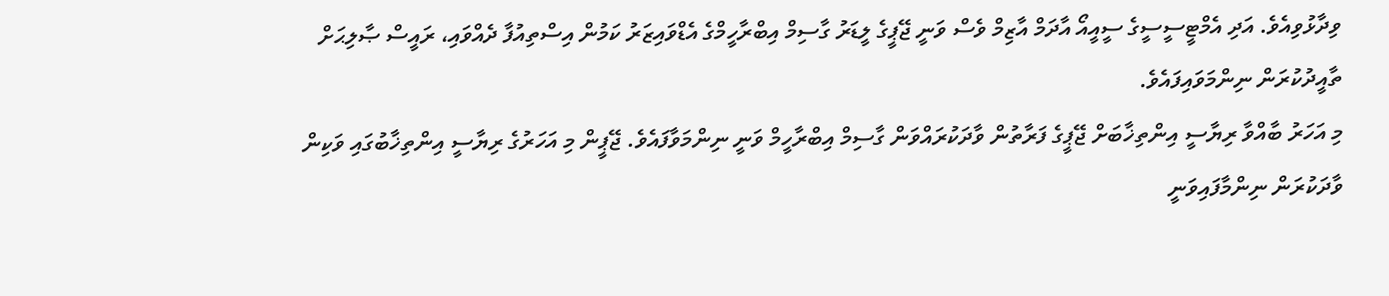ވިދާޅުވިއެވެ. އަދި އެމްޓީސީސީގެ ސީއީއޯ އާދަމް އާޒިމް ވެސް ވަނީ ޖޭޕީގެ ލީޑަރު ގާސިމް އިބްރާހީމްގެ އެޑްވައިޒަރު ކަމުން އިސްތިއުފާ ދެއްވައި، ރައީސް ޞާލިޙަށް ތާއީދުކުރަން ނިންމަވައިފައެވެ.
މި އަހަރު ބާއްވާ ރިޔާސީ އިންތިޚާބަށް ޖޭޕީގެ ފަރާތުން ވާދަކުރައްވަން ގާސިމް އިބްރާހީމް ވަނީ ނިންމަވާފައެވެ. ޖޭޕީން މި އަހަރުގެ ރިޔާސީ އިންތިޚާބުގައި ވަކިން ވާދަކުރަން ނިންމާފައިވަނީ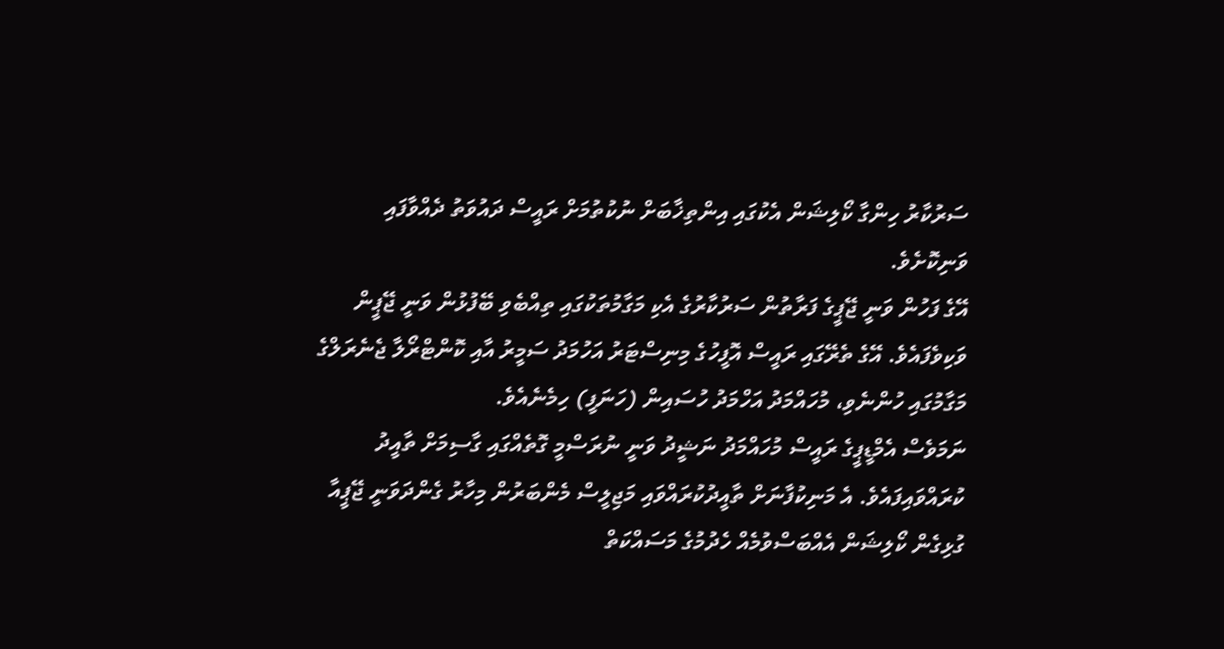ސަރުކާރު ހިންގާ ކޯލިޝަން އެކުގައި އިންތިޚާބަށް ނުކުތުމަށް ރައީސް ދައުވަތު ދެއްވާފައި ވަނިކޮށެވެ.
އޭގެ ފަހުން ވަނީ ޖޭޕީގެ ފަރާތުން ސަރުކާރުގެ އެކި މަގާމުތަކުގައި ތިއްބެވި ބޭފުޅުން ވަނީ ޖޭޕީން ވަކިވެފައެވެ. އޭގެ ތެރޭގައި ރައީސް އޮފީހުގެ މިނިސްޓަރު އަހުމަދު ސަމީރު އާއި ކޮންޓްރޯލާ ޖެނެރަލްގެ މަގާމުގައި ހުންނެވި، މުހައްމަދު އަހްމަދު ހުސައިން (ހަނަފީ) ހިމެނެއެވެ.
ނަމަވެސް އެމްޑީޕީގެ ރައީސް މުހައްމަދު ނަޝީދު ވަނީ ނުރަސްމީ ގޮތެއްގައި ގާސިމަށް ތާއީދު ކުރައްވައިފައެވެ. އެ މަނިކުފާނަށް ތާއީދުކުރައްވައި މަޖިލީސް މެންބަރުން މިހާރު ގެންދަވަނީ ޖޭޕީއާ ގުޅިގެން ކޯލިޝަން އެއްބަސްވުމެއް ހެދުމުގެ މަސައްކަތް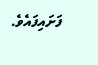ފަށައިފައެވެ.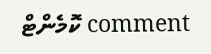comment ކޮމެންޓް